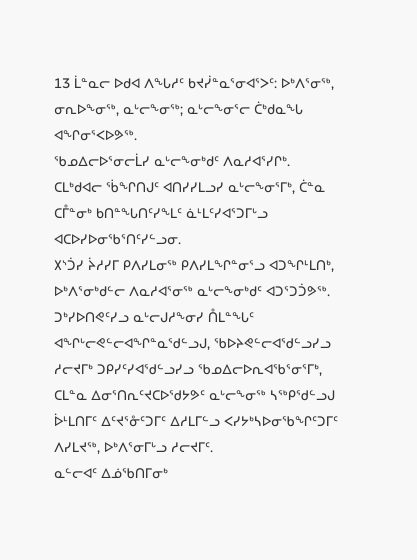13 ᒫᓐᓇᓕ ᐅᑯᐊ ᐱᖓᓱᑦ ᑲᔪᓰᓐᓇᕐᓂᐊᕐᐳᑦ: ᐅᒃᐱᕐᓂᖅ, ᓂᕆᐅᖕᓂᖅ, ᓇᒡᓕᖕᓂᖅ; ᓇᒡᓕᖕᓂᕐᓕ ᑖᒃᑯᓇᖓ ᐊᖏᓂᕐᐸᐅᕗᖅ.
ᖃᓄᐃᓕᐅᕐᓂᓕᒫᓯ ᓇᒡᓕᖕᓂᒃᑯᑦ ᐱᓇᓱᐊᕐᓯᒋᒃ.
ᑕᒪᒃᑯᐊᓕ ᖄᖏᑎᒍᑦ ᐊᑎᓯᓯᒪᓗᓯ ᓇᒡᓕᖕᓂᕐᒥᒃ, ᑖᓐᓇ ᑕᒤᓐᓂᒃ ᑲᑎᓐᖓᑎᑦᓯᖕᒪᑦ ᓈᒻᒪᑦᓯᐊᕐᑐᒥᒡᓗ ᐊᑕᐅᓯᐅᓂᖃᕐᑎᑦᓯᓪᓗᓂ.
᙭ᔅᑑᓯ ᔩᓱᓯᒥ ᑭᐱᓯᒪᓂᖅ ᑭᐱᓯᒪᖏᓐᓂᕐᓗ ᐊᑐᖏᒻᒪᑎᒃ, ᐅᒃᐱᕐᓂᒃᑯᓪᓕ ᐱᓇᓱᐊᕐᓂᖅ ᓇᒡᓕᖕᓂᒃᑯᑦ ᐊᑐᕐᑐᑑᕗᖅ.
ᑐᒃᓯᐅᑎᕙᑦᓯᓗ ᓇᒡᓕᒍᓱᖕᓂᓯ ᑍᒪᓐᖓᑦ ᐊᖏᒡᓕᕙᓪᓕᐊᖏᓐᓇᖁᓪᓗᒍ, ᖃᐅᔨᕙᓪᓕᐊᖁᓪᓗᓯᓗ ᓱᓕᔪᒥᒃ ᑐᑭᓯᑦᓯᐊᖁᓪᓗᓯᓗ ᖃᓄᐃᓕᐅᕆᐊᖃᕐᓂᕐᒥᒃ,
ᑕᒪᓐᓇ ᐃᓂᕐᑎᕆᑦᔪᑕᐅᖁᔭᕗᑦ ᓇᒡᓕᖕᓂᖅ ᓴᖅᑭᖁᓪᓗᒍ ᐆᒻᒪᑎᒥᑦ ᐃᑦᔪᕐᓁᑦᑐᒥᑦ ᐃᓱᒪᒥᓪᓗ ᐸᓯᔭᒃᓴᐅᓂᖃᖏᑦᑐᒥᑦ ᐱᓯᒪᔪᖅ, ᐅᒃᐱᕐᓂᒥᒡᓗ ᓱᓕᔪᒥᑦ.
ᓇᓪᓕᐊᑦ ᐃᓅᖃᑎᒥᓂᒃ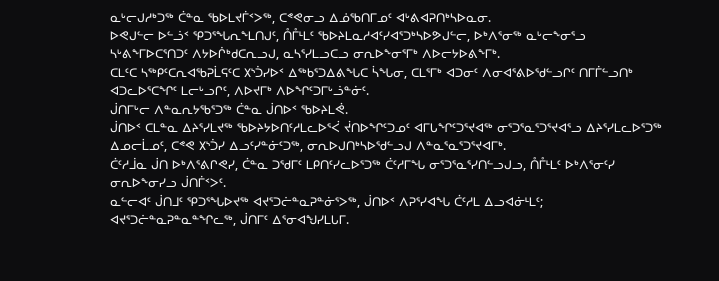ᓇᒡᓕᒍᓱᒃᑐᖅ ᑖᓐᓇ ᖃᐅᒪᔪᒦᑉᐳᖅ, ᑕᕝᕙᓂᓗ ᐃᓅᖃᑎᒥᓄᑦ ᐊᒡᕕᐊᕈᑎᒃᓴᐅᓇᓂ.
ᐅᕙᒍᓪᓕ ᐅᓪᓘᑉ ᕿᑐᕐᖓᕆᖕᒪᑎᒍᑦ, ᑍᒤᒻᒪᑦ ᖃᐅᔨᒪᓇᓱᐊᑦᓯᐊᕐᑐᒃᓴᐅᕗᒍᓪᓕ, ᐅᒃᐱᕐᓂᖅ ᓇᒡᓕᖕᓂᕐᓗ ᓴᒡᕕᖕᒥᐅᑕᕐᑎᑐᑦ ᐱᔭᐅᒌᒃᑯᑕᕆᓗᒍ, ᓇᓴᕐᓯᒪᓗᑕᓗ ᓂᕆᐅᖕᓂᕐᒥᒃ ᐱᐅᓕᔭᐅᕕᖕᒥᒃ.
ᑕᒪᑦᑕ ᓴᖅᑭᑦᑕᕆᐊᖃᕈᒫᕋᑦᑕ ᙭ᔅᑑᓯᐅᑉ ᐃᖅᑲᕐᑐᐃᕕᖓᑕ ᓵᖓᓂ, ᑕᒪᕐᒥᒃ ᐊᑐᓂᑦ ᐱᓂᐊᕐᕕᐅᖁᓪᓗᒋᑦ ᑎᒥᒦᓪᓗᑎᒃ ᐊᑐᓚᐅᕐᑕᖏᑦ ᒪᓕᒡᓗᒋᑦ, ᐱᐅᔪᒥᒃ ᐱᐅᖏᑦᑐᒥᒡᓘᓐᓃᑦ.
ᒎᑎᒥᒡᓕ ᐱᓐᓇᕆᔭᖃᕐᑐᖅ ᑖᓐᓇ ᒎᑎᐅᑉ ᖃᐅᔨᒪᕚ.
ᒎᑎᐅᑉ ᑕᒪᓐᓇ ᐃᔨᕐᓯᒪᔪᖅ ᖃᐅᔨᔭᐅᑎᑦᓱᒪᓚᐅᕐᐹ ᔫᑎᐅᖏᑦᑐᓄᑦ ᐊᒥᒐᖏᑦᑐᕐᔪᐊᖅ ᓂᕐᑐᕐᓇᕐᑐᕐᔪᐊᕐᓗ ᐃᔨᕐᓯᒪᓚᐅᕐᑐᖅ ᐃᓄᓕᒫᓄᑦ, ᑕᕝᕙ ᙭ᔅᑑᓯ ᐃᓗᑦᓯᓐᓃᑦᑐᖅ, ᓂᕆᐅᒍᑎᒃᓴᐅᖁᓪᓗᒍ ᐱᓐᓇᕐᓇᕐᑐᕐᔪᐊᒥᒃ.
ᑖᑦᓱᒨᓇ ᒎᑎ ᐅᒃᐱᕐᕕᒋᕙᓯ, ᑖᓐᓇ ᑐᖁᒥᑦ ᒪᑭᑎᑦᓯᓚᐅᕐᑐᖅ ᑖᑦᓱᒥᖓ ᓂᕐᑐᕐᓇᕐᓯᑎᓪᓗᒍᓗ, ᑍᒤᒻᒪᑦ ᐅᒃᐱᕐᓂᑦᓯ ᓂᕆᐅᖕᓂᓯᓗ ᒎᑎᒦᑉᐳᑦ.
ᓇᓪᓕᐊᑦ ᒎᑎᒧᑦ ᕿᑐᕐᖓᐅᔪᖅ ᐊᔪᕐᑐᓖᓐᓇᕈᓐᓃᕐᐳᖅ, ᒎᑎᐅᑉ ᐱᕈᕐᓯᐊᖓ ᑖᑦᓱᒪ ᐃᓗᐊᓃᒻᒪᑦ; ᐊᔪᕐᑐᓖᓐᓇᕈᓐᓇᓐᖏᓚᖅ, ᒎᑎᒥᑦ ᐃᕐᓂᐊᖑᓯᒪᒐᒥ.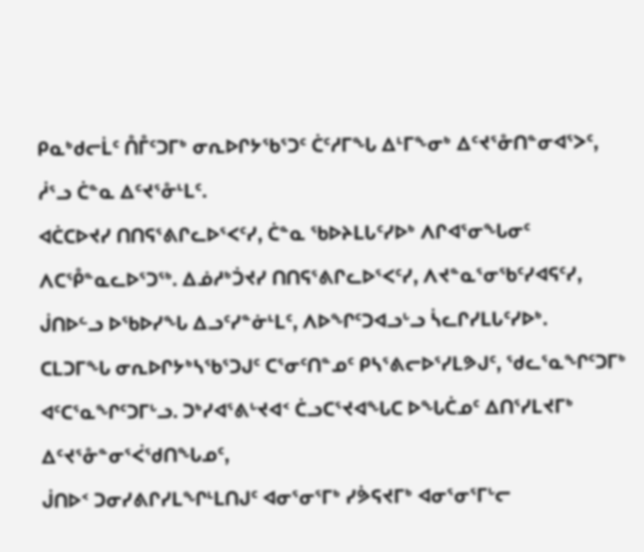ᑭᓇᒃᑯᓕᒫᑦ ᑍᒤᑦᑐᒥᒃ ᓂᕆᐅᒋᔭᖃᕐᑐᑦ ᑖᑦᓱᒥᖓ ᐃᒻᒥᖕᓂᒃ ᐃᑦᔪᕐᓁᑎᓐᓂᐊᕐᐳᑦ, ᓲᕐᓗ ᑖᓐᓇ ᐃᑦᔪᕐᓁᒻᒪᑦ.
ᐊᑖᑕᐅᔪᓯ ᑎᑎᕋᕐᕕᒋᓚᐅᕐᐸᑦᓯ, ᑖᓐᓇ ᖃᐅᔨᒪᒐᑦᓯᐅᒃ ᐱᒋᐊᕐᓂᖓᓂᑦ ᐱᑕᕾᓐᓇᓚᐅᕐᑐᖅ. ᐃᓅᓱᒃᑑᔪᓯ ᑎᑎᕋᕐᕕᒋᓚᐅᕐᐸᑦᓯ, ᐱᔪᓐᓇᕐᓂᖃᑦᓯᐊᕋᑦᓯ, ᒎᑎᐅᓪᓗ ᐅᖃᐅᓯᖓ ᐃᓗᑦᓯᓐᓃᒻᒪᑦ, ᐱᐅᖏᑦᑐᐊᓗᒡᓗ ᓵᓚᒋᓯᒪᒐᑦᓯᐅᒃ.
ᑕᒪᑐᒥᖓ ᓂᕆᐅᒋᔭᒃᓴᖃᕐᑐᒍᑦ ᑕᕐᓂᑦᑎᓐᓄᑦ ᑭᓴᕐᕕᓕᐅᕐᓯᒪᕗᒍᑦ, ᖁᓚᕐᓇᖏᑦᑐᒥᒃ ᐊᑦᑕᕐᓇᖏᑦᑐᒥᒡᓗ. ᑐᒃᓯᐊᕐᕕᒡᔪᐊᑉ ᑖᓗᑕᕐᔪᐊᖓᑕ ᐅᖓᑖᓄᑦ ᐃᑎᕐᓯᒪᔪᒥᒃ ᐃᑦᔪᕐᓁᓐᓂᕐᐹᖁᑎᖓᓄᑦ,
ᒎᑎᐅᑉ ᑐᓂᓯᕕᒋᓯᒪᖏᒻᒪᑎᒍᑦ ᐊᓂᕐᓂᕐᒥᒃ ᓯᕘᕋᔪᒥᒃ ᐊᓂᕐᓂᕐᒥᒡᓕ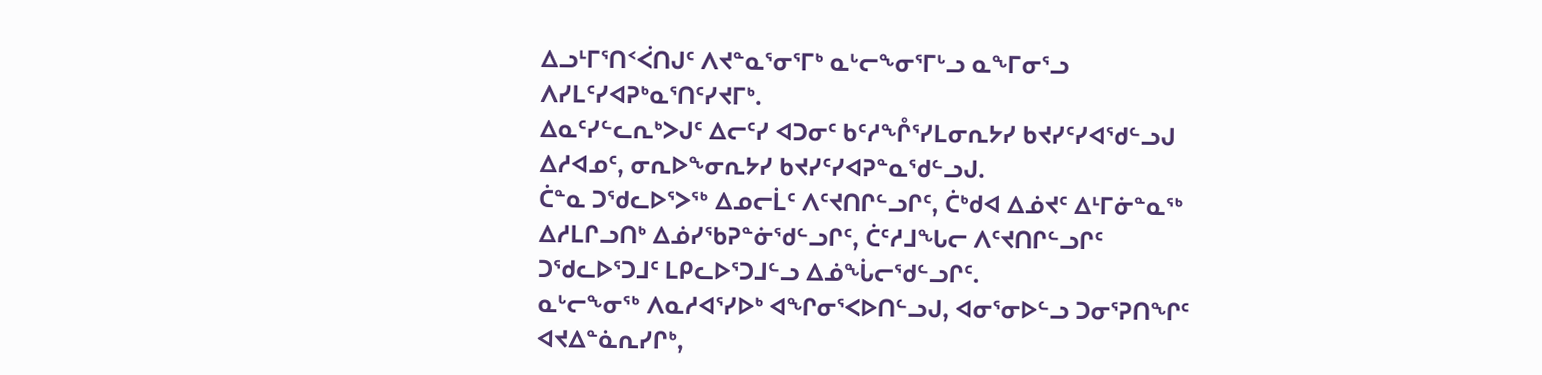ᐃᓗᒻᒥᕐᑎᑉᐹᑎᒍᑦ ᐱᔪᓐᓇᕐᓂᕐᒥᒃ ᓇᒡᓕᖕᓂᕐᒥᒡᓗ ᓇᖕᒥᓂᕐᓗ ᐱᓯᒪᑦᓯᐊᕈᒃᓇᕐᑎᑦᓯᔪᒥᒃ.
ᐃᓇᑦᓯᓪᓚᕆᒃᐳᒍᑦ ᐃᓕᑦᓯ ᐊᑐᓂᑦ ᑲᑦᓱᖕᒊᕐᓯᒪᓂᕆᔭᓯ ᑲᔪᓯᑦᓯᐊᖁᓪᓗᒍ ᐃᓱᐊᓄᑦ, ᓂᕆᐅᖕᓂᕆᔭᓯ ᑲᔪᓯᑦᓯᐊᕈᓐᓇᖁᓪᓗᒍ.
ᑖᓐᓇ ᑐᖁᓚᐅᕐᐳᖅ ᐃᓄᓕᒫᑦ ᐱᑦᔪᑎᒋᓪᓗᒋᑦ, ᑖᒃᑯᐊ ᐃᓅᔪᑦ ᐃᒻᒥᓃᓐᓇᖅ ᐃᓱᒪᒋᓗᑎᒃ ᐃᓅᓯᖃᕈᓐᓃᖁᓪᓗᒋᑦ, ᑖᑦᓱᒧᖓᓕ ᐱᑦᔪᑎᒋᓪᓗᒋᑦ ᑐᖁᓚᐅᕐᑐᒧᑦ ᒪᑭᓚᐅᕐᑐᒧᓪᓗ ᐃᓅᖔᓕᖁᓪᓗᒋᑦ.
ᓇᒡᓕᖕᓂᖅ ᐱᓇᓱᐊᕐᓯᐅᒃ ᐊᖏᓂᕐᐸᐅᑎᓪᓗᒍ, ᐊᓂᕐᓂᐅᓪᓗ ᑐᓂᕐᕈᑎᖏᑦ ᐊᔪᐃᓐᓈᕆᓯᒋᒃ,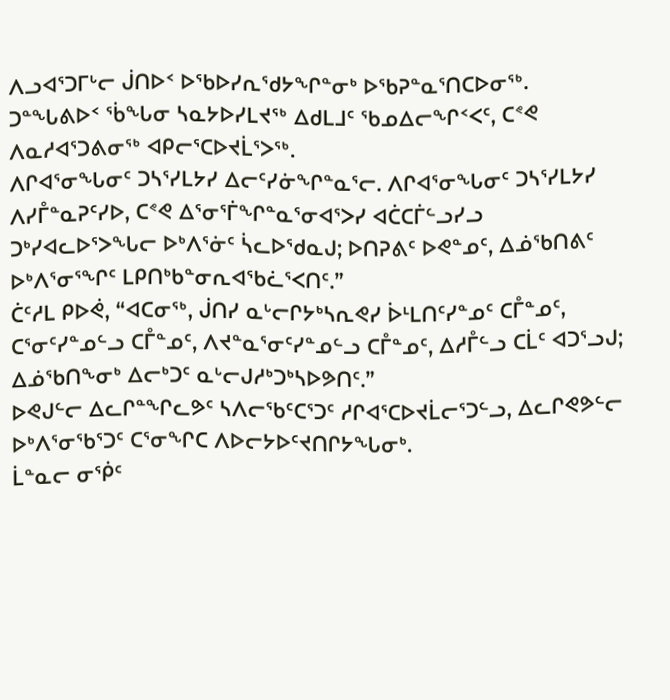ᐱᓗᐊᕐᑐᒥᒡᓕ ᒎᑎᐅᑉ ᐅᖃᐅᓯᕆᖁᔭᖏᓐᓂᒃ ᐅᖃᕈᓐᓇᕐᑎᑕᐅᓂᖅ.
ᑐᓐᖓᕕᐅᑉ ᖄᖓᓂ ᓴᓇᔭᐅᓯᒪᔪᖅ ᐃᑯᒪᒧᑦ ᖃᓄᐃᓕᖏᑉᐸᑦ, ᑕᕝᕙ ᐱᓇᓱᐊᕐᑐᕕᓂᖅ ᐊᑭᓕᕐᑕᐅᔪᒫᕐᐳᖅ.
ᐱᒋᐊᕐᓂᖓᓂᑦ ᑐᓴᕐᓯᒪᔭᓯ ᐃᓕᑦᓯᓃᖏᓐᓇᕐᓕ. ᐱᒋᐊᕐᓂᖓᓂᑦ ᑐᓴᕐᓯᒪᔭᓯ ᐱᓯᒤᓐᓇᕈᑦᓯᐅ, ᑕᕝᕙ ᐃᕐᓂᕐᒦᖏᓐᓇᕐᓂᐊᕐᐳᓯ ᐊᑖᑕᒦᓪᓗᓯᓗ
ᑐᒃᓯᐊᓚᐅᕐᐳᖓᓕ ᐅᒃᐱᕐᓃᑦ ᓵᓚᐅᖁᓇᒍ; ᐅᑎᕈᕕᑦ ᐅᕙᓐᓄᑦ, ᐃᓅᖃᑎᕕᑦ ᐅᒃᐱᕐᓂᕐᖏᑦ ᒪᑭᑎᒃᑲᓐᓂᕆᐊᖃᓛᕐᐸᑎᑦ.”
ᑖᑦᓱᒪ ᑭᐅᕚ, “ᐊᑕᓂᖅ, ᒎᑎᓯ ᓇᒡᓕᒋᔭᒃᓴᕆᕙᓯ ᐆᒻᒪᑎᑦᓯᓐᓄᑦ ᑕᒤᓐᓄᑦ, ᑕᕐᓂᑦᓯᓐᓄᓪᓗ ᑕᒤᓐᓄᑦ, ᐱᔪᓐᓇᕐᓂᑦᓯᓐᓄᓪᓗ ᑕᒤᓐᓄᑦ, ᐃᓱᒤᓪᓗ ᑕᒫᑦ ᐊᑐᕐᓗᒍ; ᐃᓅᖃᑎᖕᓂᒃ ᐃᓕᒃᑐᑦ ᓇᒡᓕᒍᓱᒃᑐᒃᓴᐅᕗᑎᑦ.”
ᐅᕙᒍᓪᓕ ᐃᓚᒋᓐᖏᓚᕗᑦ ᓴᐱᓕᖃᑦᑕᕐᑐᑦ ᓱᒋᐊᕐᑕᐅᔪᒫᓕᕐᑐᓪᓗ, ᐃᓚᒋᕙᕗᓪᓕ ᐅᒃᐱᕐᓂᖃᕐᑐᑦ ᑕᕐᓂᖏᑕ ᐱᐅᓕᔭᐅᑦᔪᑎᒋᔭᖓᓂᒃ.
ᒫᓐᓇᓕ ᓂᖀᑦ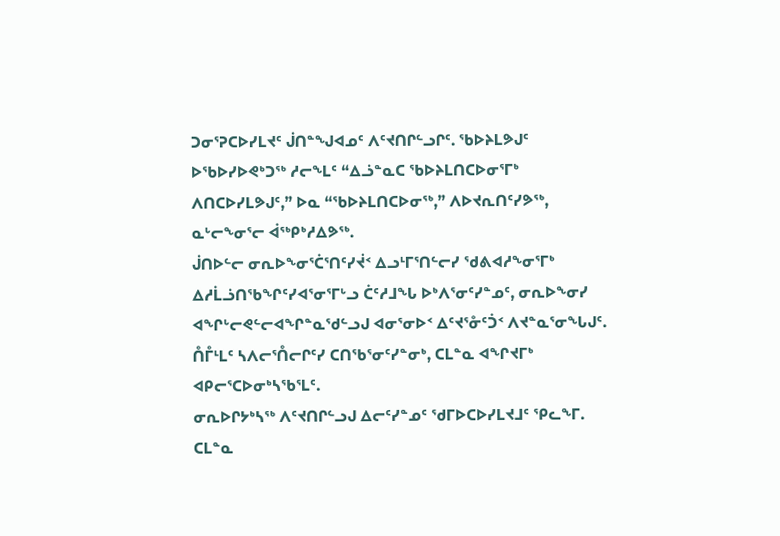ᑐᓂᕐᕈᑕᐅᓯᒪᔪᑦ ᒎᑎᓐᖑᐊᓄᑦ ᐱᑦᔪᑎᒋᓪᓗᒋᑦ. ᖃᐅᔨᒪᕗᒍᑦ ᐅᖃᐅᓯᐅᕙᒃᑐᖅ ᓱᓕᖕᒪᑦ “ᐃᓘᓐᓇᑕ ᖃᐅᔨᒪᑎᑕᐅᓂᕐᒥᒃ ᐱᑎᑕᐅᓯᒪᕗᒍᑦ,” ᐅᓇ “ᖃᐅᔨᒪᑎᑕᐅᓂᖅ,” ᐱᐅᔪᕆᑎᑦᓯᕗᖅ, ᓇᒡᓕᖕᓂᕐᓕ ᐋᖅᑭᒃᓱᐃᕗᖅ.
ᒎᑎᐅᓪᓕ ᓂᕆᐅᖕᓂᕐᑖᕐᑎᑦᓯᔫᑉ ᐃᓗᒻᒥᕐᑎᓪᓕᓯ ᖁᕕᐊᓱᖕᓂᕐᒥᒃ ᐃᓱᒫᓘᑎᖃᖏᑦᓯᐊᕐᓂᕐᒥᒡᓗ ᑖᑦᓱᒧᖓ ᐅᒃᐱᕐᓂᑦᓯᓐᓄᑦ, ᓂᕆᐅᖕᓂᓯ ᐊᖏᒡᓕᕙᓪᓕᐊᖏᓐᓇᖁᓪᓗᒍ ᐊᓂᕐᓂᐅᑉ ᐃᑦᔪᕐᓁᑦᑑᑉ ᐱᔪᓐᓇᕐᓂᖓᒍᑦ.
ᑍᒤᒻᒪᑦ ᓴᐱᓕᕐᑍᓕᒋᑦᓯ ᑕᑎᖃᕐᓂᑦᓯᓐᓂᒃ, ᑕᒪᓐᓇ ᐊᖏᔪᒥᒃ ᐊᑭᓕᕐᑕᐅᓂᒃᓴᖃᕐᒪᑦ.
ᓂᕆᐅᒋᔭᒃᓴᖅ ᐱᑦᔪᑎᒋᓪᓗᒍ ᐃᓕᑦᓯᓐᓄᑦ ᖁᒥᐅᑕᐅᓯᒪᔪᒧᑦ ᕿᓚᖕᒥ. ᑕᒪᓐᓇ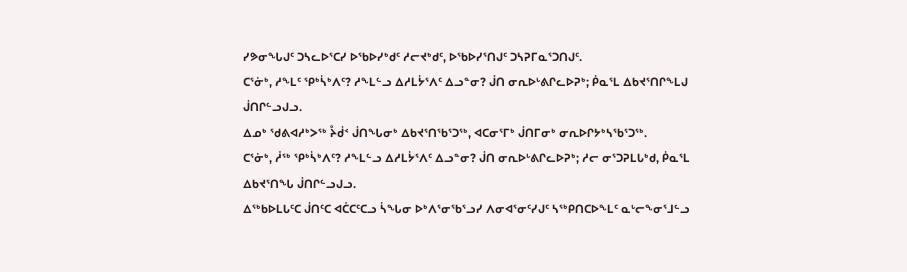ᓯᕗᓂᖓᒍᑦ ᑐᓴᓚᐅᕐᑕᓯ ᐅᖃᐅᓯᒃᑯᑦ ᓱᓕᔪᒃᑯᑦ, ᐅᖃᐅᓯᕐᑎᒍᑦ ᑐᓴᕈᒥᓇᕐᑐᑎᒍᑦ.
ᑕᕐᓃᒃ, ᓱᖕᒪᑦ ᕿᒃᓵᒃᐱᑦ? ᓱᖕᒪᓪᓗ ᐃᓱᒪᔮᕐᐱᑦ ᐃᓗᓐᓂ? ᒎᑎ ᓂᕆᐅᒡᕕᒋᓚᐅᕈᒃ; ᑮᓇᕐᒪ ᐃᑲᔪᕐᑎᒋᖕᒪᒍ ᒎᑎᒋᓪᓗᒍᓗ.
ᐃᓄᒃ ᖁᕕᐊᓱᒃᐳᖅ ᔧᑰᑉ ᒎᑎᖓᓂᒃ ᐃᑲᔪᕐᑎᖃᕐᑐᖅ, ᐊᑕᓂᕐᒥᒃ ᒎᑎᒥᓂᒃ ᓂᕆᐅᒋᔭᒃᓴᖃᕐᑐᖅ.
ᑕᕐᓃᒃ, ᓲᖅ ᕿᒃᓵᒃᐱᑦ? ᓱᖕᒪᓪᓗ ᐃᓱᒪᔮᕐᐱᑦ ᐃᓗᓐᓂ? ᒎᑎ ᓂᕆᐅᒡᕕᒋᓚᐅᕈᒃ; ᓱᓕ ᓂᕐᑐᕈᒪᒐᒃᑯ, ᑮᓇᕐᒪ ᐃᑲᔪᕐᑎᖓ ᒎᑎᒋᓪᓗᒍᓗ.
ᐃᖅᑲᐅᒪᒐᑦᑕ ᒎᑎᑦᑕ ᐊᑖᑕᑦᑕᓗ ᓵᖓᓂ ᐅᒃᐱᕐᓂᖃᕐᓗᓯ ᐱᓂᐊᕐᓂᑦᓯᒍᑦ ᓴᖅᑭᑎᑕᐅᖕᒪᑦ ᓇᒡᓕᖕᓂᕐᒧᓪᓗ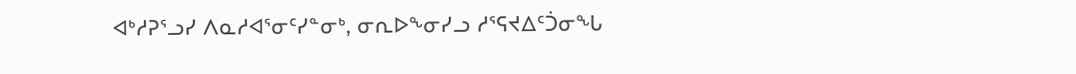ᐊᒃᓱᕈᕐᓗᓯ ᐱᓇᓱᐊᕐᓂᑦᓯᓐᓂᒃ, ᓂᕆᐅᖕᓂᓯᓗ ᓱᕐᕋᔪᐃᑦᑑᓂᖓ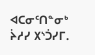ᐊᑕᓂᑦᑎᓐᓂᒃ ᔩᓱᓯ ᙭ᔅᑑᓯᒥ.